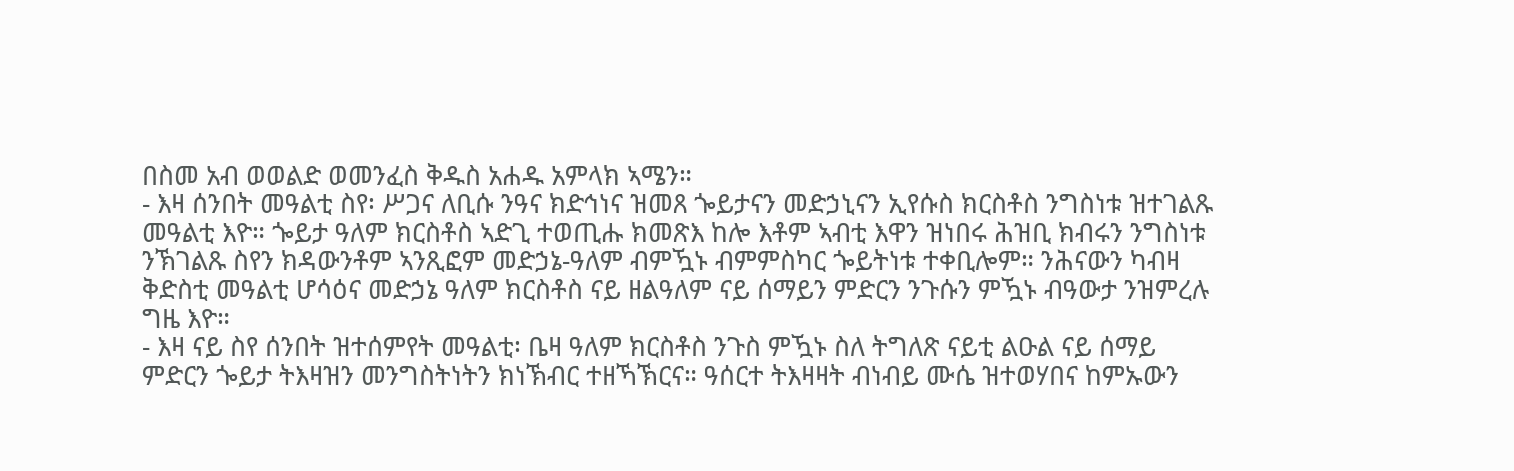በስመ አብ ወወልድ ወመንፈስ ቅዱስ አሐዱ አምላክ ኣሜን።
- እዛ ሰንበት መዓልቲ ስየ፡ ሥጋና ለቢሱ ንዓና ክድኅነና ዝመጸ ጐይታናን መድኃኒናን ኢየሱስ ክርስቶስ ንግስነቱ ዝተገልጹ መዓልቲ እዮ። ጐይታ ዓለም ክርስቶስ ኣድጊ ተወጢሑ ክመጽእ ከሎ እቶም ኣብቲ እዋን ዝነበሩ ሕዝቢ ክብሩን ንግስነቱ ንኽገልጹ ስየን ክዳውንቶም ኣንጺፎም መድኃኔ-ዓለም ብምዃኑ ብምምስካር ጐይትነቱ ተቀቢሎም። ንሕናውን ካብዛ ቅድስቲ መዓልቲ ሆሳዕና መድኃኔ ዓለም ክርስቶስ ናይ ዘልዓለም ናይ ሰማይን ምድርን ንጉሱን ምዃኑ ብዓውታ ንዝምረሉ ግዜ እዮ።
- እዛ ናይ ስየ ሰንበት ዝተሰምየት መዓልቲ፡ ቤዛ ዓለም ክርስቶስ ንጉስ ምዃኑ ስለ ትግለጽ ናይቲ ልዑል ናይ ሰማይ ምድርን ጐይታ ትእዛዝን መንግስትነትን ክነኽብር ተዘኻኽርና። ዓሰርተ ትእዛዛት ብነብይ ሙሴ ዝተወሃበና ከምኡውን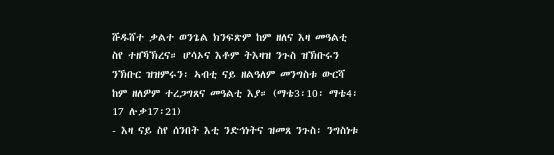ሹዱሸተ ቃልተ ወንጌል ክንፍጽም ከም ዘለና እዛ መዓልቲ ስየ ተዘኻኽረና። ሆሳኦና እቶም ትእዛዝ ንጉስ ዝኽቡሩን ንኽቡር ዝዝምሩን፡ ኣብቲ ናይ ዘልዓለም መንግስቱ ውርሻ ከም ዘለዎም ተረጋግጸና መዓልቲ እያ። (ማቴ3፡10፡ ማቴ4፡17 ሉቃ17፡21)
- እዛ ናይ ስየ ሰንበት እቲ ንድኅነትና ዝመጸ ንጉስ፡ ንግስነቱ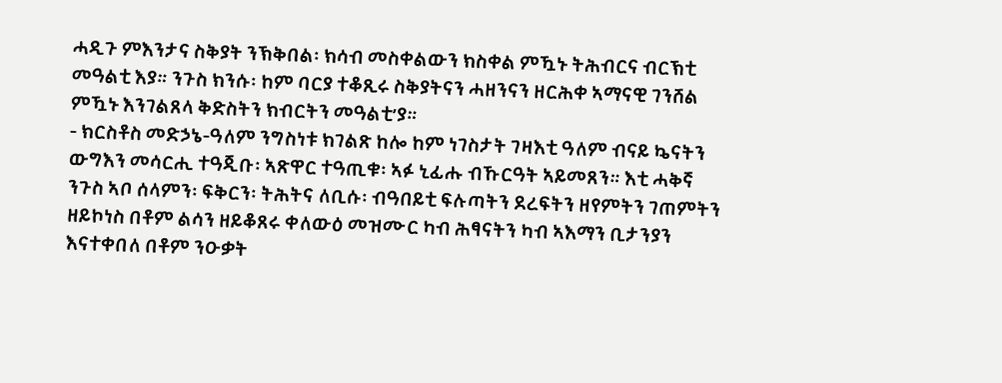ሓዲጉ ምእንታና ስቅያት ንኽቅበል፡ ክሳብ መስቀልውን ክስቀል ምዃኑ ትሕብርና ብርኽቲ መዓልቲ እያ። ንጉስ ክንሱ፡ ከም ባርያ ተቆጺሩ ስቅያትናን ሓዘንናን ዘርሕቀ ኣማናዊ ገንሸል ምዃኑ እንገልጸላ ቅድስትን ክብርትን መዓልቲ’ያ።
- ክርስቶስ መድኃኔ-ዓለም ንግስነቱ ክገልጽ ከሎ ከም ነገስታት ገዛእቲ ዓለም ብናይ ኴናትን ውግእን መሳርሒ ተዓጂቡ፡ ኣጽዋር ተዓጢቁ፡ ኣፉ ኒፊሑ ብኹርዓት ኣይመጸን። እቲ ሓቅኛ ንጉስ ኣቦ ሰላምን፡ ፍቅርን፡ ትሕትና ለቢሱ፡ ብዓበይቲ ፍሉጣትን ደረፍትን ዘየምትን ገጠምትን ዘይኮነስ በቶም ልሳን ዘይቆጸሩ ቀለውዕ መዝሙር ካብ ሕፃናትን ካብ ኣእማን ቢታንያን እናተቀበለ በቶም ንዑቃት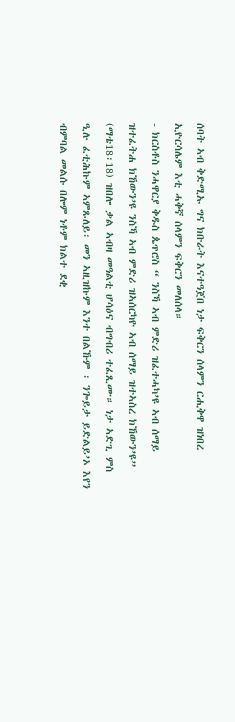ሰባት ኣብ ቅድሚኡ ግና ክቡራት እናተዓጀበ ነታ ፍቅርን ሰላምን ርሒቅዋ ዝነበረ ኢዮርሳሌም እቲ ሓቅኛ ሰላምን ፍቅርን መለሰላ።
- ክርስቶስ ንሓዋርያ ቅዱስ ጴጥሮስ “ ንስኻ ኣብ ምድሪ ዝፈተሓካ’ዩ ኣብ ሰማይ ዝተፈትሐ ክኸውን’ዩ ንስኻ ኣብ ምድሪ ዝኣሰርካዮ ኣብ ሰማይ ዝተኣስረ ክኸውን’ዩ” (ማቴ18፡18) ዝበሎ ቃል ኣብዛ መዓልቲ ሆሳዕና ብግብሪ ተፈጺሙ። ነታ ኣድጊ ምስ ዒሉ ፈቲሕኩም ኣምጹለይ፡ መን ኣዚዝኩም እንተ በልኹም ፡ ንጐይታ ይድልይ’ኦ እየን ብምባል መልሱ በሎም ነቶም ክልተ ደቂ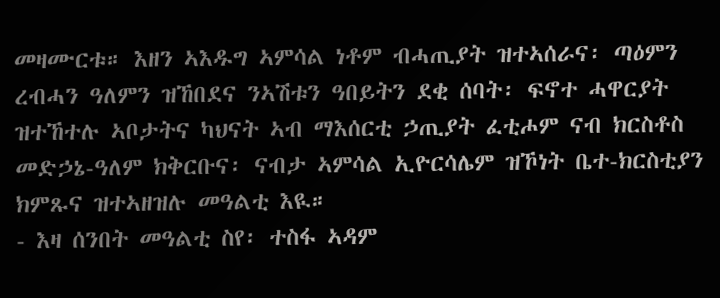መዛሙርቱ። እዘን ኣእዱግ ኣምሳል ነቶም ብሓጢያት ዝተኣሰራና፡ ጣዕምን ረብሓን ዓለምን ዝኸበደና ንኣሽቱን ዓበይትን ደቂ ሰባት፡ ፍኖተ ሓዋርያት ዝተኸተሉ ኣቦታትና ካህናት ኣብ ማእሰርቲ ኃጢያት ፈቲሖም ናብ ክርስቶስ መድኃኔ-ዓለም ክቅርቡና፡ ናብታ ኣምሳል ኢዮርሳሌም ዝኾነት ቤተ-ክርስቲያን ክምጹና ዝተኣዘዝሉ መዓልቲ እዪ።
- እዛ ሰንበት መዓልቲ ስየ፡ ተስፋ ኣዳም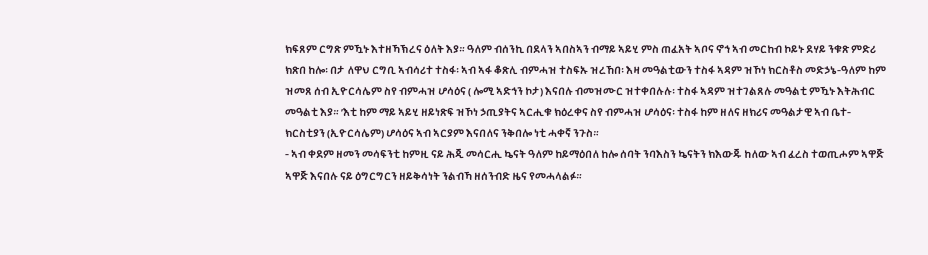ክፍጸም ርግጽ ምዃኑ እተዘኻኽረና ዕለት እያ። ዓለም ብሰንኪ በደላን ኣበስኣን ብማይ ኣይሂ ምስ ጠፈአት ኣቦና ኖኅ ኣብ መርከብ ኮይኑ ደሃይ ንቁጽ ምድሪ ክጽበ ከሎ፡ በታ ለዋህ ርግቢ ኣብሳሪተ ተስፋ፡ ኣብ ኣፋ ቆጽሊ ብምሓዝ ተስፍኡ ዝረኸበ፡ እዛ መዓልቲውን ተስፋ ኣዳም ዝኾነ ክርስቶስ መድኃኔ-ዓለም ከም ዝመጸ ሰብ ኢዮርሳሌም ስየ ብምሓዝ ሆሳዕና ( ሎሚ ኣድኅን ኮታ) እናበሉ ብመዝሙር ዝተቀበሉሉ፡ ተስፋ ኣዳም ዝተገልጸሉ መዓልቲ ምዃኑ እትሕብር መዓልቲ እያ። ’እቲ ከም ማይ ኣይሂ ዘይነጽፍ ዝኾነ ኃጢያትና ኣርሒቁ ክዕረቀና ስየ ብምሓዝ ሆሳዕና፡ ተስፋ ከም ዘለና ዘክሪና መዓልታዊ ኣብ ቤተ-ክርስቲያን (ኢዮርሳሌም) ሆሳዕና ኣብ ኣርያም እናበለና ንቅበሎ ነቲ ሓቀኛ ንጉስ።
- ኣብ ቀደም ዘመን መሳፍንቲ ከምዚ ናይ ሕጂ መሳርሒ ኴናት ዓለም ከይማዕበለ ከሎ ሰባት ንባእስን ኴናትን ክእውጁ ከለው ኣብ ፈረስ ተወጢሖም ኣዋጅ ኣዋጅ እናበሉ ናይ ዕግርግርን ዘይቅሳነት ንልብኻ ዘሰንብድ ዜና የመሓላልፉ።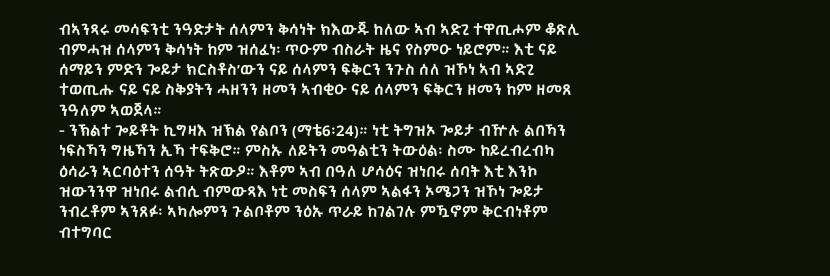ብኣንጻሩ መሳፍንቲ ንዓድታት ሰላምን ቅሳነት ክእውጁ ከለው ኣብ ኣድጊ ተዋጢሖም ቆጽሊ ብምሓዝ ሰላምን ቅሳነት ከም ዝሰፈነ፡ ጥዑም ብስራት ዜና የስምዑ ነይሮም። እቲ ናይ ሰማይን ምድን ጐይታ ክርስቶስ’ውን ናይ ሰላምን ፍቅርን ንጉስ ሰለ ዝኾነ ኣብ ኣድጊ ተወጢሑ ናይ ናይ ስቅያትን ሓዘንን ዘመን ኣብቂዑ ናይ ሰላምን ፍቅርን ዘመን ከም ዘመጸ ንዓለም ኣወጀላ።
- ንኽልተ ጐይቶት ኪግዛእ ዝኽል የልቦን (ማቴ6፡24)። ነቲ ትግዝኦ ጐይታ ብዅሉ ልበኻን ነፍስኻን ግዜኻን ኢኻ ተፍቅሮ። ምስኡ ለይትን መዓልቲን ትውዕል፡ ስሙ ከይረብረብካ ዕሳራን ኣርባዕተን ሰዓት ትጽውዖ። እቶም ኣብ በዓለ ሆሳዕና ዝነበሩ ሰባት እቲ እንኮ ዝውንንዋ ዝነበሩ ልብሲ ብምውጻእ ነቲ መስፍን ሰላም ኣልፋን ኦሜጋን ዝኾነ ጐይታ ንብረቶም ኣንጸፉ፡ ኣካሎምን ጉልቦቶም ንዕኡ ጥራይ ከገልገሉ ምዃኖም ቅርብነቶም ብተግባር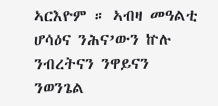ኣርእዮም ። ኣብዛ መዓልቲ ሆሳዕና ንሕና’ውን ኵሉ ንብረትናን ንዋይናን ንወንጌል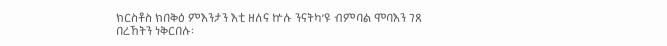ክርስቶስ ክበቅዕ ምእንታን እቲ ዘለና ኵሉ ንናትካ’ዩ ብምባል ሞባእን ገጸ በረኸትን ነቅርበሉ፡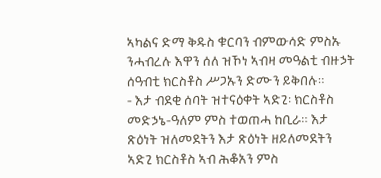ኣካልና ድማ ቅዱስ ቁርባን ብምውሳድ ምስኡ ንሓብረሉ እዋን ሰለ ዝኾነ ኣብዛ መዓልቲ ብዙኃት ሰዓብቲ ክርስቶስ ሥጋኡን ድሙን ይቅበሉ።
- እታ ብደቂ ሰባት ዝተናዕቀት ኣድጊ፡ ክርስቶስ መድኃኔ-ዓለም ምስ ተወጠሓ ከቢራ። እታ ጽዕነት ዝለመደትን እታ ጽዕነት ዘይለመደትን ኣድጊ ክርስቶስ ኣብ ሕቆአን ምስ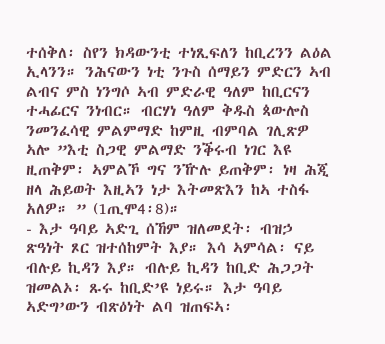ተሰቅለ፡ ስየን ክዳውንቲ ተነጺፍለን ከቢረንን ልዕል ኢላንን። ንሕናውን ነቲ ንጉስ ሰማይን ምድርን ኣብ ልብና ምስ ነንግሶ ኣብ ምድራዊ ዓለም ከቢርናን ተሓፊርና ንነብር። ብርሃነ ዓለም ቅዱስ ጳውሎስ ንመንፈሳዊ ምልምማድ ከምዚ ብምባል ገሊጽዎ ኣሎ ”እቲ ስጋዊ ምልማድ ንቕሩብ ነገር እዩ ዚጠቅም፡ ኣምልኾ ግና ንዅሉ ይጠቅም፡ ነዛ ሕጂ ዘላ ሕይወት እዚኣን ነታ እትመጽእን ከኣ ተስፋ አለዎ። ” (1ጢሞ4፡8)።
- እታ ዓባይ ኣድጊ ሰኸም ዝለመደት፡ ብዝኃ ጽዓነት ጾር ዝተሰከምት እያ። እሳ ኣምሳል፡ ናይ ብሉይ ኪዳን እያ። ብሉይ ኪዳን ከቢድ ሕጋጋት ዝመልኦ፡ ጹሩ ከቢድ’ዩ ነይሩ። እታ ዓባይ ኣድግ’ውን ብጽዕነት ልባ ዝጠፍኣ፡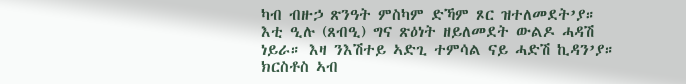ካብ ብዙኃ ጽንዓት ምስካም ድኻም ጾር ዝተለመደት’ያ። እቲ ዒሉ (ጸብዒ) ግና ጽዕነት ዘይለመደት ውልዶ ሓዳሽ ነይራ። እዛ ንእሽተይ ኣድጊ ተምሳል ናይ ሓድሽ ኪዳን’ያ። ክርስቶስ ኣብ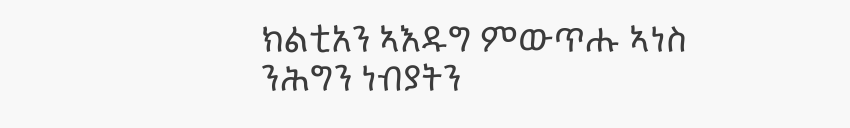ክልቲአን ኣእዱግ ምውጥሑ ኣነስ ንሕግን ነብያትን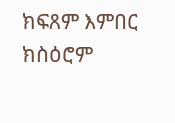ክፍጸም እምበር ክስዕሮም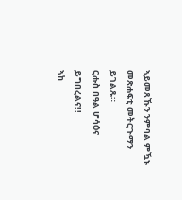ኣይመጸኹን ንምባል ምዃኑ መጽሐፍቲ መትርጉማን ይገልጹ።
ርሑስ በዓል ሆሳዕና ይግበረልና!!
ኣከ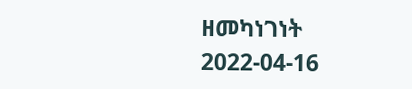ዘመካነገነት
2022-04-16